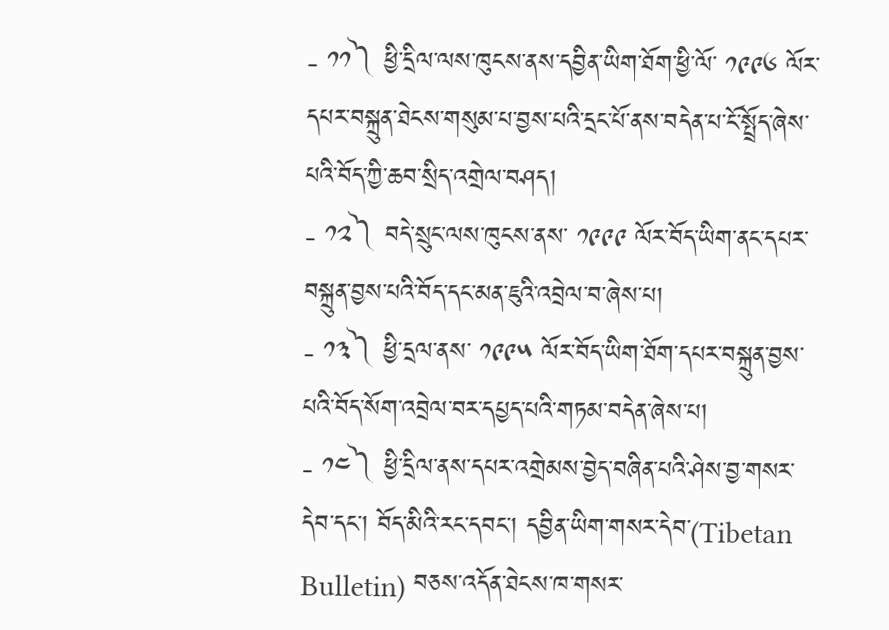- ༡༡༽ ཕྱི་དྲིལ་ལས་ཁུངས་ནས་དབྱིན་ཡིག་ཐོག་ཕྱི་ལོ་ ༡༩༩༦ ལོར་དཔར་བསྐྲུན་ཐེངས་གསུམ་པ་བྱས་པའི་དྲང་པོ་ནས་བདེན་པ་ངོ་སྤྲོད་ཞེས་པའི་བོད་ཀྱི་ཆབ་སྲིད་འགྲེལ་བཤད།
- ༡༢༽ བདེ་སྲུང་ལས་ཁུངས་ནས་ ༡༩༩༩ ལོར་བོད་ཡིག་ནང་དཔར་བསྐྲུན་བྱས་པའི་བོད་དང་མན་ཇུའི་འབྲེལ་བ་ཞེས་པ།
- ༡༣༽ ཕྱི་དྲལ་ནས་ ༡༩༩༥ ལོར་བོད་ཡིག་ཐོག་དཔར་བསྐྲུན་བྱས་པའི་བོད་སོག་འབྲེལ་བར་དཔྱད་པའི་གཏམ་བདེན་ཞེས་པ།
- ༡༤༽ ཕྱི་དྲིལ་ནས་དཔར་འགྲེམས་བྱེད་བཞིན་པའི་ཤེས་བྱ་གསར་དེབ་དང་། བོད་མིའི་རང་དབང་། དབྱིན་ཡིག་གསར་དེབ་(Tibetan Bulletin) བཅས་འདོན་ཐེངས་ཁ་གསར་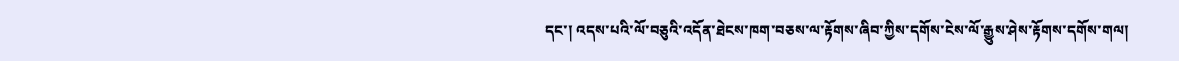དང་། འདས་པའི་ལོ་བཅུའི་འདོན་ཐེངས་ཁག་བཅས་ལ་རྟོགས་ཞིབ་ཀྱིས་དགོས་ངེས་ལོ་རྒྱུས་ཤེས་རྟོགས་དགོས་གལ།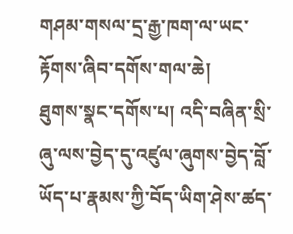གཤམ་གསལ་དྲ་རྒྱ་ཁག་ལ་ཡང་རྟོགས་ཞིབ་དགོས་གལ་ཆེ།
ཐུགས་སྣང་དགོས་པ། འདི་བཞིན་སྲི་ཞུ་ལས་བྱེད་དུ་འཛུལ་ཞུགས་བྱེད་བློ་ཡོད་པ་རྣམས་ཀྱི་བོད་ཡིག་ཤེས་ཚད་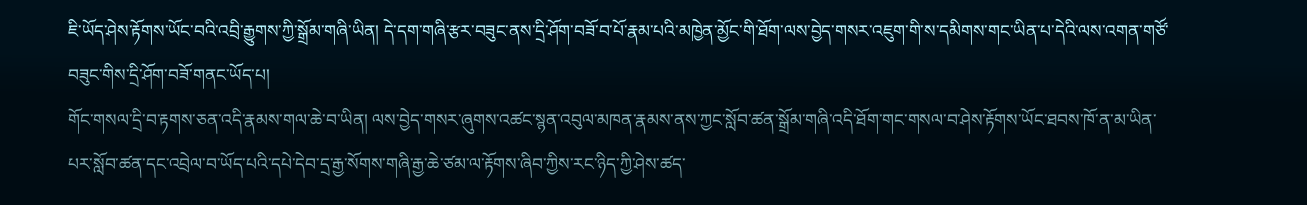ཇི་ཡོད་ཤེས་རྟོགས་ཡོང་བའི་འབྲི་རྒྱུགས་ཀྱི་སྒྲོམ་གཞི་ཡིན། དེ་དག་གཞི་རྩར་བཟུང་ནས་དྲི་ཤོག་བཟོ་བ་པོ་རྣམ་པའི་མཁྱེན་མྱོང་གི་ཐོག་ལས་བྱེད་གསར་འཇུག་གི་ས་དམིགས་གང་ཡིན་པ་དེའི་ལས་འགན་གཙོ་བཟུང་གིས་དྲི་ཤོག་བཟོ་གནང་ཡོད་པ།
གོང་གསལ་དྲི་བ་རྟགས་ཅན་འདི་རྣམས་གལ་ཆེ་བ་ཡིན། ལས་བྱེད་གསར་ཞུགས་འཚང་སྙན་འབུལ་མཁན་རྣམས་ནས་ཀྱང་སློབ་ཚན་སྒྲོམ་གཞི་འདི་ཐོག་གང་གསལ་བ་ཤེས་རྟོགས་ཡོང་ཐབས་ཁོ་ན་མ་ཡིན་པར་སློབ་ཚན་དང་འབྲེལ་བ་ཡོད་པའི་དཔེ་དེབ་དྲ་རྒྱ་སོགས་གཞི་རྒྱ་ཆེ་ཙམ་ལ་རྟོགས་ཞིབ་ཀྱིས་རང་ཉིད་ཀྱི་ཤེས་ཚད་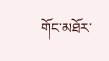གོང་མཐོར་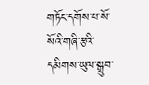གཏོང་དགོས་པ་སོ་སོའི་གཞི་རྩའི་དམིགས་ཡུལ་སྒྲུབ་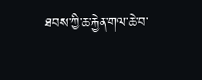ཐབས་ཀྱི་ཆ་རྐྱེན་གལ་ཆེ་བ་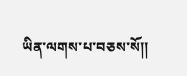ཡིན་ལགས་པ་བཅས་སོ།།